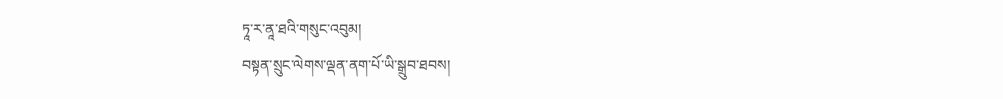ཏཱ་ར་ནཱ་ཐའི་གསུང་འབུམ།
བསྟན་སྲུང་ལེགས་ལྡན་ནག་པོ་ཡི་སྒྲུབ་ཐབས།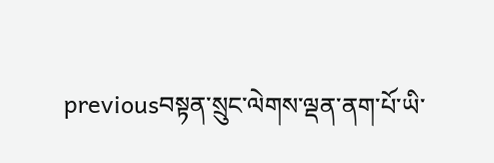previousབསྟན་སྲུང་ལེགས་ལྡན་ནག་པོ་ཡི་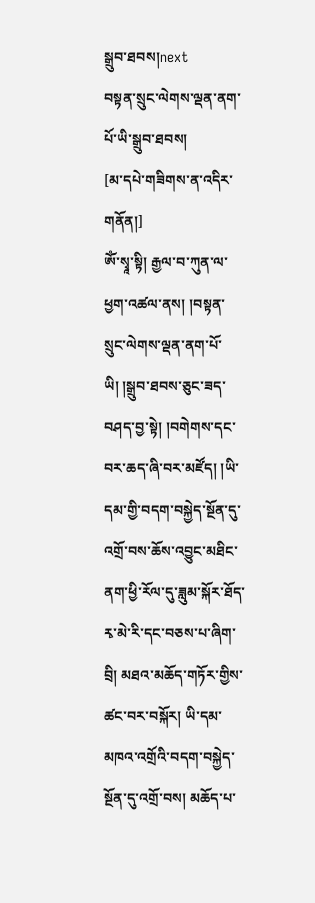སྒྲུབ་ཐབས།next
བསྟན་སྲུང་ལེགས་ལྡན་ནག་པོ་ཡི་སྒྲུབ་ཐབས།
[མ་དཔེ་གཟིགས་ན་འདིར་གནོན།]
ཨོཾ་སྭཱ་སྟི། རྒྱལ་བ་ཀུན་ལ་ཕྱག་འཚལ་ནས། །བསྟན་སྲུང་ལེགས་ལྡན་ནག་པོ་ཡི། །སྒྲུབ་ཐབས་ཅུང་ཟད་བཤད་བྱ་སྟེ། །བགེགས་དང་བར་ཆད་ཞི་བར་མཛོད། །ཡི་དམ་གྱི་བདག་བསྐྱེད་སྔོན་དུ་འགྲོ་བས་ཆོས་འབྱུང་མཐིང་ནག་ཕྱི་རོལ་དུ་ཟླུམ་སྐོར་ཐོད་རྭ་མེ་རི་དང་བཅས་པ་ཞིག་བྲི། མཐའ་མཆོད་གཏོར་གྱིས་ཚང་བར་བསྐོར། ཡི་དམ་མཁའ་འགྲོའི་བདག་བསྐྱེད་སྔོན་དུ་འགྲོ་བས། མཆོད་པ་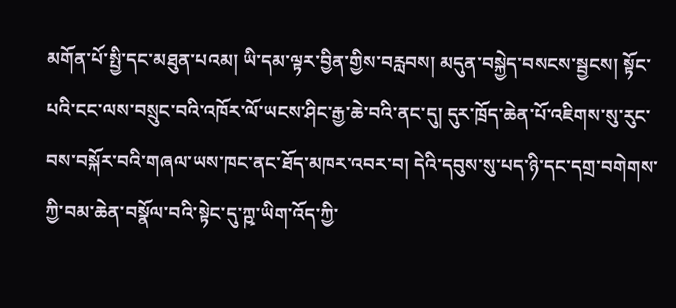མགོན་པོ་སྤྱི་དང་མཐུན་པའམ། ཡི་དམ་ལྟར་བྱིན་གྱིས་བརླབས། མདུན་བསྐྱེད་བསངས་སྦྱངས། སྟོང་པའི་ངང་ལས་བསྲུང་བའི་འཁོར་ལོ་ཡངས་ཤིང་རྒྱ་ཆེ་བའི་ནང་དུ། དུར་ཁྲོད་ཆེན་པོ་འཇིགས་སུ་རུང་བས་བསྐོར་བའི་གཞལ་ཡས་ཁང་ནང་ཐོད་མཁར་འབར་བ། དེའི་དབུས་སུ་པད་ཉི་དང་དགྲ་བགེགས་ཀྱི་བམ་ཆེན་བསྣོལ་བའི་སྟེང་དུ་ཀྵ་ཡིག་འོད་ཀྱི་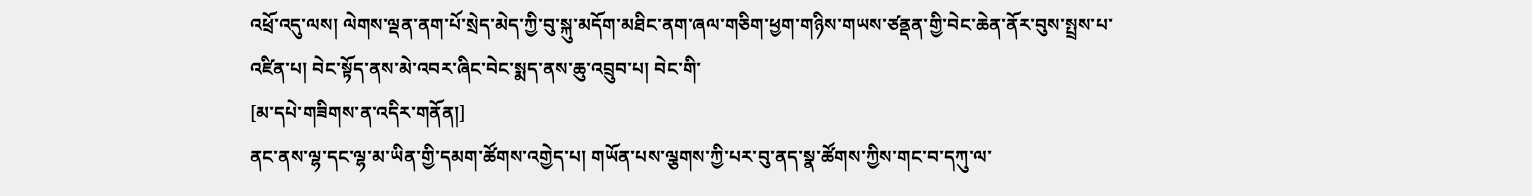འཕྲོ་འདུ་ལས། ལེགས་ལྡན་ནག་པོ་སྲེད་མེད་ཀྱི་བུ་སྐུ་མདོག་མཐིང་ནག་ཞལ་གཅིག་ཕྱག་གཉིས་གཡས་ཙནྡན་གྱི་བེང་ཆེན་ནོར་བུས་སྤྲས་པ་འཛིན་པ། བེང་སྟོད་ནས་མེ་འབར་ཞིང་བེང་སྨད་ནས་ཆུ་འབྲུབ་པ། བེང་གི་
[མ་དཔེ་གཟིགས་ན་འདིར་གནོན།]
ནང་ནས་ལྷ་དང་ལྷ་མ་ཡིན་གྱི་དམག་ཚོགས་འགྱེད་པ། གཡོན་པས་ལྕགས་ཀྱི་པར་བུ་ནད་སྣ་ཚོགས་ཀྱིས་གང་བ་དཀུ་ལ་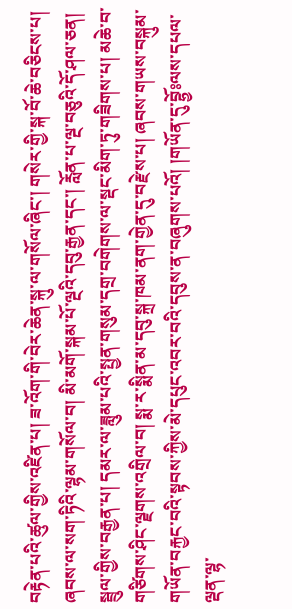བརྟེན་པའི་ཚུལ་གྱིས་འཛིན་པ། ཟ་འོག་གི་བེར་ཆེན་སྐུ་ལ་གསོལ་ཞིང་། གསེར་གྱི་སྐ་བོ་ཆེ་བཅིངས་པ། ཞབས་ལ་སག་ཏིའི་ལྷམ་གསོལ་བ། མི་མགོ་སྐམ་པོ་ལྔའི་དབུ་རྒྱན་དང་། རློན་པ་ལྔ་བཅུའི་དོ་ཤལ་ཅན། སྦྲུལ་གྱིས་བརྒྱན་པ། དམར་ལ་ཟླུམ་པའི་སྤྱན་གསུམ་དགྲ་བགེགས་ལ་སྡང་མིག་ཏུ་གཟིགས་པ། མཆེ་བ་གཙིགས་ཤིང་ལྗགས་འགྲིལ་བ། སྨ་ར་སྨིན་མ་དབུ་སྐྲ་ཁམ་ནག་གྱེན་དུ་བརྫེས་པ། ཞབས་གཡས་བསྐུམ་གཡོན་བརྐྱང་བའི་སྟབས་ཀྱིས་མེ་དཔུང་འབར་བའི་དབུས་ན་བཞུགས་པའོ། །གཡོན་དུ་བྷྱོཿལས་དཔལ་ལྡན་ལྷ་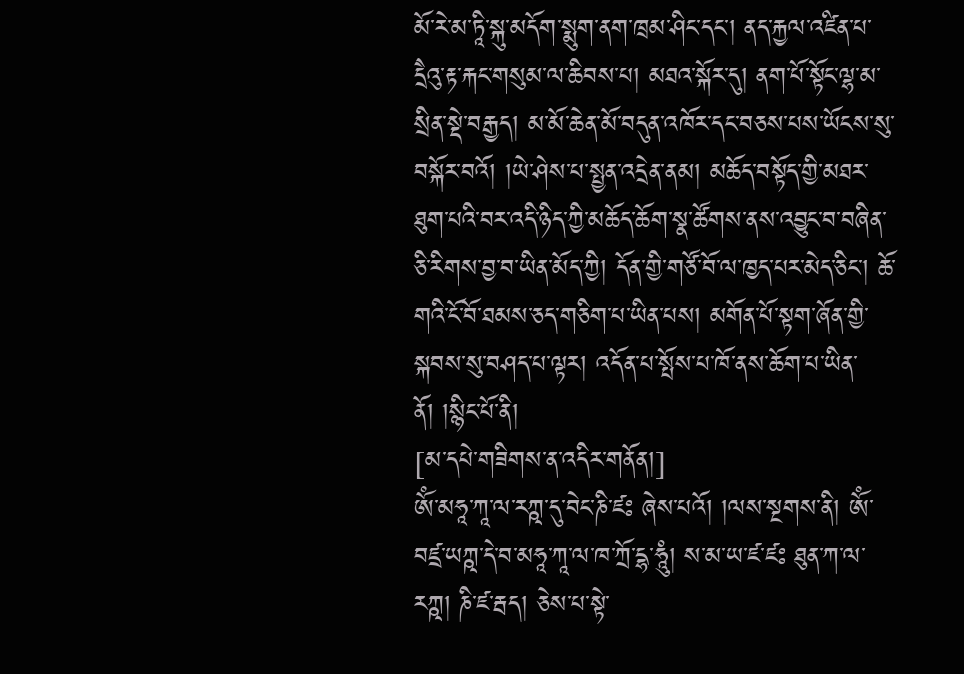མོ་རེ་མ་ཏཱི་སྐུ་མདོག་སྨུག་ནག་ཁྲམ་ཤིང་དང་། ནད་རྐྱལ་འཛིན་པ་དྲཻའུ་རྟ་རྐང་གསུམ་ལ་ཆིབས་པ། མཐའ་སྐོར་དུ། ནག་པོ་སྟོང་ལྷ་མ་སྲིན་སྡེ་བརྒྱད། མ་མོ་ཆེན་མོ་བདུན་འཁོར་དང་བཅས་པས་ཡོངས་སུ་བསྐོར་བའོ། །ཡེ་ཤེས་པ་སྤྱན་འདྲེན་ནམ། མཆོད་བསྟོད་གྱི་མཐར་ཐུག་པའི་བར་འདི་ཉིད་ཀྱི་མཆོད་ཆོག་སྣ་ཚོགས་ནས་འབྱུང་བ་བཞིན་ཅི་རིགས་བྱ་བ་ཡིན་མོད་ཀྱི། དོན་གྱི་གཙོ་བོ་ལ་ཁྱད་པར་མེད་ཅིང་། ཆོ་གའི་ངོ་བོ་ཐམས་ཅད་གཅིག་པ་ཡིན་པས། མགོན་པོ་སྟག་ཞོན་གྱི་སྐབས་སུ་བཤད་པ་ལྟར། འདོན་པ་སྤོས་པ་ཁོ་ནས་ཆོག་པ་ཡིན་ནོ། །སྙིང་པོ་ནི།
[མ་དཔེ་གཟིགས་ན་འདིར་གནོན།]
ཨོཾ་མཧཱ་ཀཱ་ལ་རཀྵ་དུ་བེང་ཎི་ཛཿ ཞེས་པའོ། །ལས་སྔགས་ནི། ཨོཾ་བཛྲ་ཡཀྵ་དེ་བ་མཧཱ་ཀཱ་ལ་ཁ་ཀྲོ་དྷ་ཧཱུཾ། ས་མ་ཡ་ཛ་ཛཿ ཐུན་ཀ་ལ་རཀྵ། ཎི་ཛ་རྦད། ཅེས་པ་སྟེ་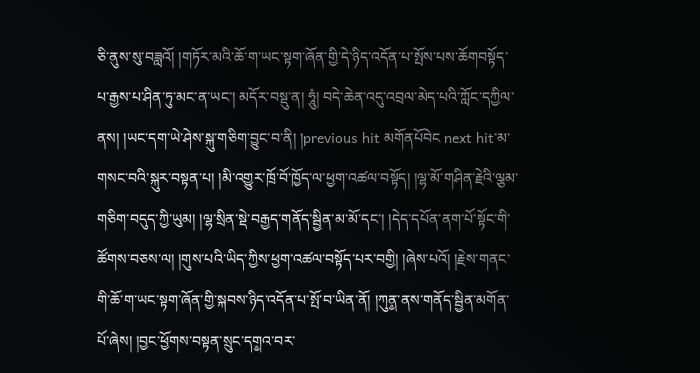ཅི་ནུས་སུ་བཟླའོ། །གཏོར་མའི་ཆོ་ག་ཡང་སྟག་ཞོན་གྱི་དེ་ཉིད་འདོན་པ་སྤོས་པས་ཆོགབསྟོད་པ་རྒྱས་པ་ཤིན་ཏུ་མང་ན་ཡང་། མདོར་བསྡུ་ན། ཧཱུཾ། བདེ་ཆེན་འདུ་འབྲལ་མེད་པའི་ཀློང་དཀྱིལ་ནས། །ཡང་དག་ཡེ་ཤེས་སྐུ་གཅིག་བྱུང་བ་ནི། །previous hit མགོནཔོབེང next hit་མ་གསང་བའི་སྐུར་བསྟན་པ། །མི་འགྱུར་ཁྲོ་བོ་ཁྱོད་ལ་ཕྱག་འཚལ་བསྟོད། །ལྷ་མོ་གཤིན་རྗེའི་ལྕམ་གཅིག་བདུད་ཀྱི་ཡུམ། །ལྷ་སྲིན་སྡེ་བརྒྱད་གནོད་སྦྱིན་མ་མོ་དང་། །དེད་དཔོན་ནག་པོ་སྟོང་གི་ཚོགས་བཅས་ལ། །གུས་པའི་ཡིད་ཀྱིས་ཕྱག་འཚལ་བསྟོད་པར་བགྱི། །ཞེས་པའོ། །རྗེས་གནང་གི་ཆོ་ག་ཡང་སྟག་ཞོན་གྱི་སྐབས་ཉིད་འདོན་པ་སྤོ་བ་ཡིན་ནོ། །ཀུན༵་ནས་གནོད་སྦྱིན་མགོན་པོ་ཞེས། །བྱང་ཕྱོགས་བསྟན་སྲུང་དག༵འ་བར་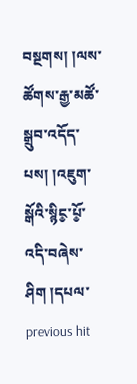བསྔགས། །ལས་ཚོགས་རྒྱ་མཚོ་སྒྲུབ་འདོད་པས། །འཇུག་སྒོའི་སྙིང༵་པོ༵་འདི་བཞེས་ཤིག །དཔལ་previous hit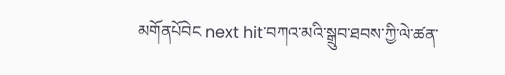མགོནཔོབེང next hit་བཀའ་མའི་སྒྲུབ་ཐབས་ཀྱི་ལེ་ཚན་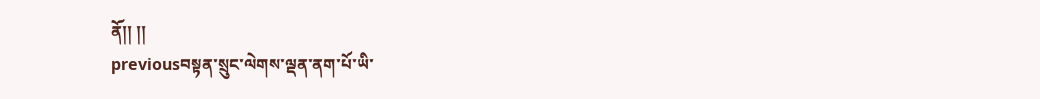ནོ།། །།
previousབསྟན་སྲུང་ལེགས་ལྡན་ནག་པོ་ཡི་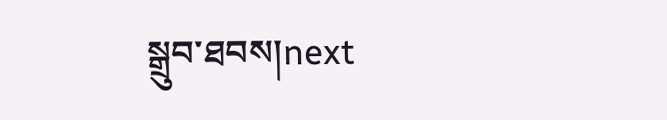སྒྲུབ་ཐབས།next